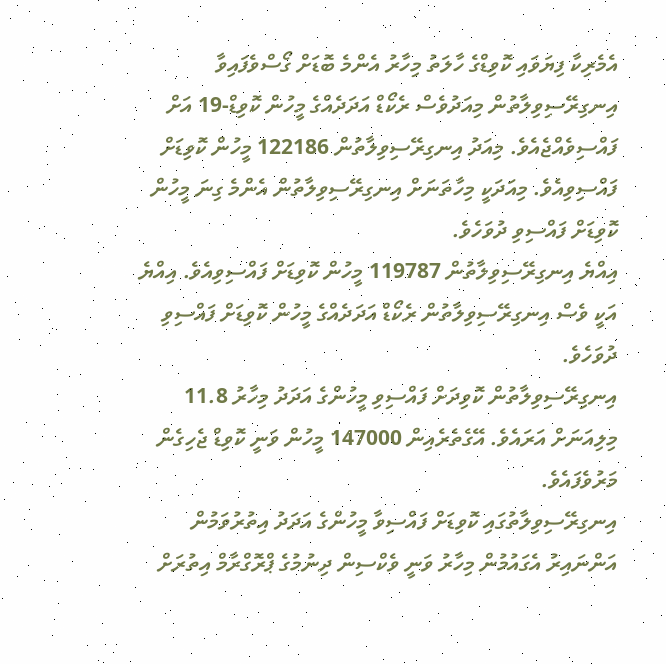އެމެރިކާ ފިޔަވައި ކޮވިޑްގެ ހާލަތު މިހާރު އެންމެ ބޮޑަށް ގޯސްވެފައިވާ އިނގިރޭސިވިލާތުން މިއަދުވެސް ރެކޯޑް އަދަދެއްގެ މީހުން ކޮވިޑް-19 އަށް ފައްސިވެއްޖެއެވެ. މިއަދު އިނގިރޭސިވިލާތުން 122186 މީހުން ކޮވިޑަށް ފައްސިވިއެވެ. މިއަދަކީ މިހާތަނަށް އިނގިރޭސިވިލާތުން އެންމެ ގިނަ މީހުން ކޮވިޑަށް ފައްސިވި ދުވަހެވެ.
އިއްޔެ އިނގިރޭސިވިލާތުން 119787 މީހުން ކޮވިޑަށް ފައްސިވިއެވެ. އިއްޔެ އަކީ ވެސް އިނގިރޭސިވިލާތުން ރެކޯޑް އަދަދެއްގެ މީހުން ކޮވިޑަށް ފައްސިވި ދުވަހެވެ.
އިނގިރޭސިވިލާތުން ކޮވިދަށް ފައްސިވި މީހުންގެ އަދަދު މިހާރު 11.8 މިލިއަނަށް އަރައެވެ. އޭގެތެރެއިން 147000 މީހުން ވަނީ ކޮވިޑް ޖެހިގެން މަރުވެފައެވެ.
އިނގިރޭސިވިލާތުގައި ކޮވިޑަށް ފައްސިވާ މީހުންގެ އަދަދު އިތުރުވަމުން އަންނައިރު އެގައުމުން މިހާރު ވަނީ ވެކްސިން ދިނުމުގެ ޕްރޮގްރާމް އިތުރަށް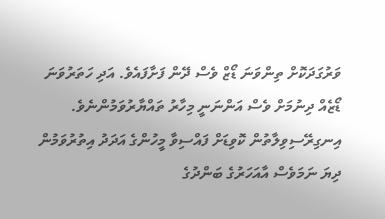ވަރުގަދަކޮށް ތިންވަނަ ޑޯޒް ވެސް ދޭން ފަށާފައެވެ. އަދި ހަތަރުވަނަ ޑޯޒެއް ދިނުމަށް ވެސް އަންނަނީ މިހާރު ތައްޔާރުވަމުންނެވެ.
އިނގިރޭސިވިލާތުން ކޮވިޑަށް ފައްސިވާ މީހުންގެ އަދަދު އިތުރުވަމުން ދިޔަ ނަމަވެސް އާއަހަރުގެ ބަންދުގެ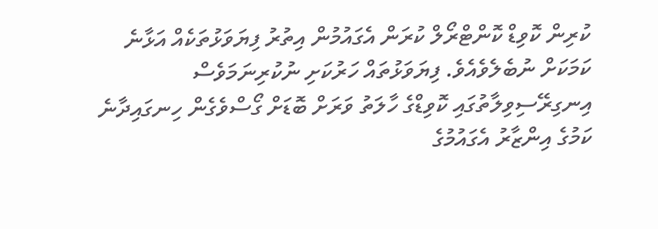ކުރިން ކޮވިޑް ކޮންޓްރޯލް ކުރަން އެގައުމުން އިތުރު ފިޔަވަޅުތަކެއް އަޅާނެ ކަމަކަށް ނުބެލެވެއެވެ. ފިޔަވަޅުތައް ހަރުކަށި ނުކުރިނަމަވެސް އިނގިރޭސިވިލާތުގައި ކޮވިޑްގެ ހާލަތު ވަރަށް ބޮޑަށް ގޯސްވެގެން ހިނގައިދާނެ ކަމުގެ އިންޒާރު އެގައުމުގެ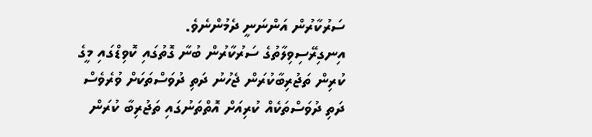ސަރުކާރުން އަންނަނީ ދެމުންނެވެ.
އިނގިރޭސިވިލާތުގެ ސަރުކާރުން ބުނާ ގޮތުގައި ކޮވިޑްގައި މީގެ ކުރިން ތަޖުރިބާކުރަން ޖެހުނު ދަތި ދުވަސްތަކަށް ވުރެވެސް ދަތި ދުވަސްތަކެއް ކުރިއަށް އޮތްތަނުގައި ތަޖުރިބާ ކުރަން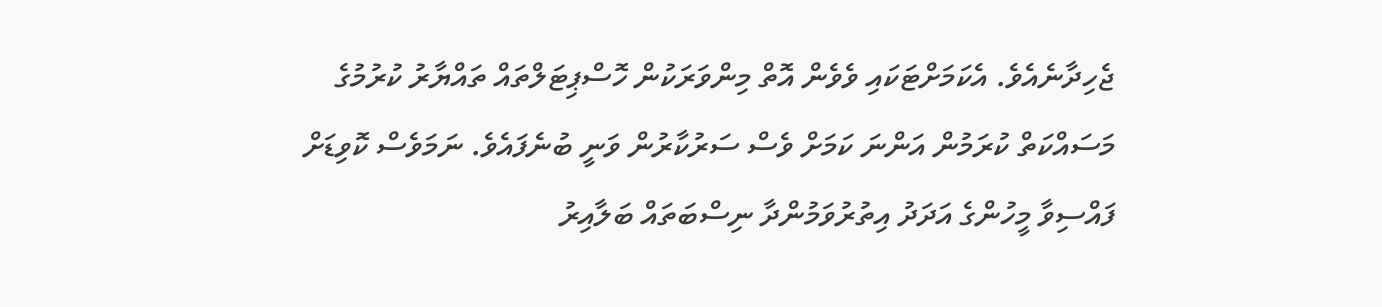ޖެހިދާނެއެވެ. އެކަމަށްޓަކައި ވެވެން އޮތް މިންވަރަކުން ހޮސްޕިޓަލްތައް ތައްޔާރު ކުރުމުގެ މަސައްކަތް ކުރަމުން އަންނަ ކަމަށް ވެސް ސަރުކާރުން ވަނީ ބުނެފައެވެ. ނަމަވެސް ކޮވިޑަށް ފައްސިވާ މީހުންގެ އަދަދު އިތުރުވަމުންދާ ނިސްބަތައް ބަލާއިރު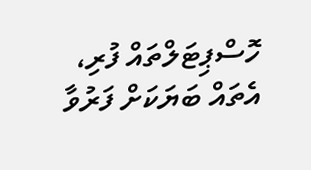ހޮސްޕިޓަލްތައް ފުރި، އެތައް ބަޔަކަށް ފަރުވާ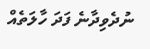ނުދެވިދާނެ ފަދަ ހާލަތެއް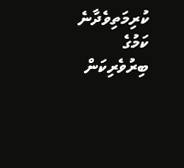ކުރިމަތިވެދާނެ ކަމުގެ ބިރުވެރިކަން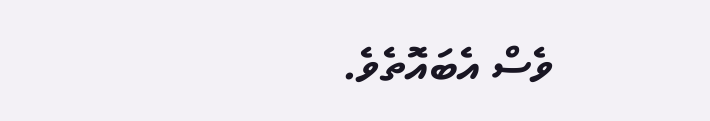ވެސް އެބައޮތެވެ.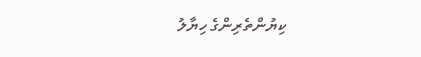ކިޔުންތެރިންގެ ހިޔާލު